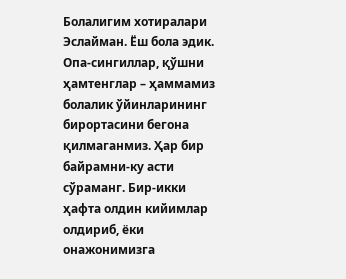Болалигим хотиралари
Эслайман. Ёш бола эдик. Опа-сингиллар, қўшни ҳамтенглар – ҳаммамиз болалик ўйинларининг бирортасини бегона қилмаганмиз. Ҳар бир байрамни-ку асти сўраманг. Бир-икки ҳафта олдин кийимлар олдириб, ёки онажонимизга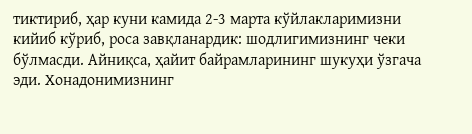тиктириб, ҳар куни камида 2-3 марта кўйлакларимизни кийиб кўриб, роса завқланардик: шодлигимизнинг чеки бўлмасди. Айниқса, ҳайит байрамларининг шукуҳи ўзгача эди. Хонадонимизнинг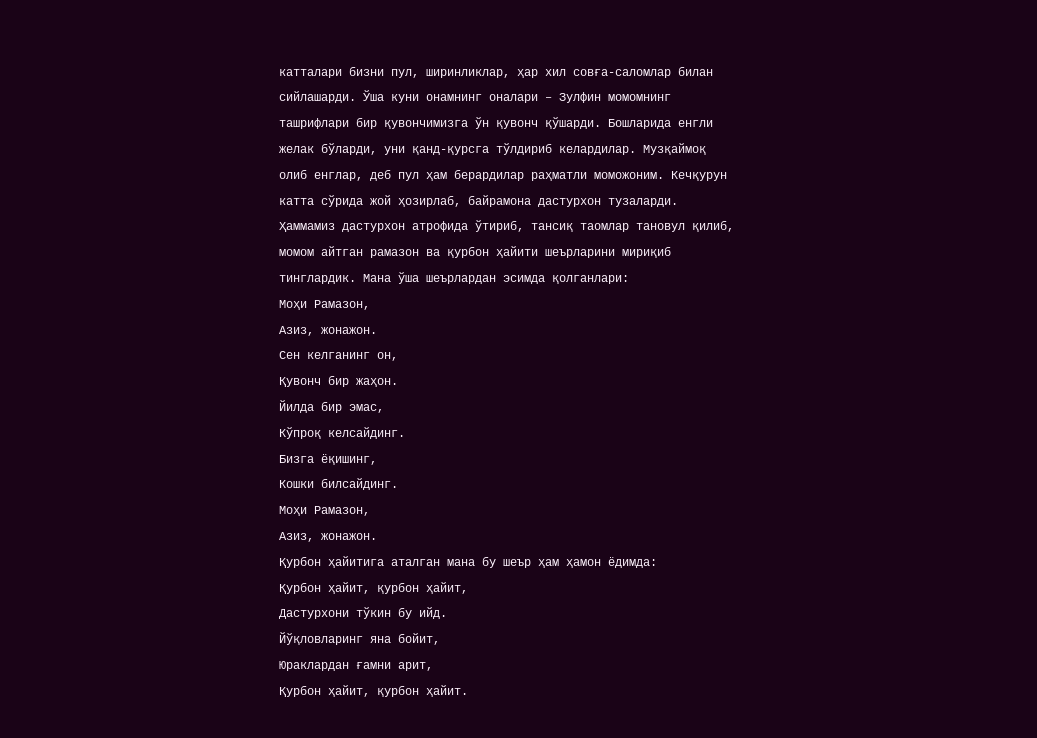катталари бизни пул, ширинликлар, ҳар хил совға-саломлар билан сийлашарди. Ўша куни онамнинг оналари – Зулфин момомнинг ташрифлари бир қувончимизга ўн қувонч қўшарди. Бошларида енгли желак бўларди, уни қанд-қурсга тўлдириб келардилар. Музқаймоқ олиб енглар, деб пул ҳам берардилар раҳматли моможоним. Кечқурун катта сўрида жой ҳозирлаб, байрамона дастурхон тузаларди. Ҳаммамиз дастурхон атрофида ўтириб, тансиқ таомлар тановул қилиб, момом айтган рамазон ва қурбон ҳайити шеърларини мириқиб тинглардик. Мана ўша шеърлардан эсимда қолганлари:
Моҳи Рамазон,
Азиз, жонажон.
Сен келганинг он,
Қувонч бир жаҳон.
Йилда бир эмас,
Кўпроқ келсайдинг.
Бизга ёқишинг,
Кошки билсайдинг.
Моҳи Рамазон,
Азиз, жонажон.
Қурбон ҳайитига аталган мана бу шеър ҳам ҳамон ёдимда:
Қурбон ҳайит, қурбон ҳайит,
Дастурхони тўкин бу ийд.
Йўқловларинг яна бойит,
Юраклардан ғамни арит,
Қурбон ҳайит, қурбон ҳайит.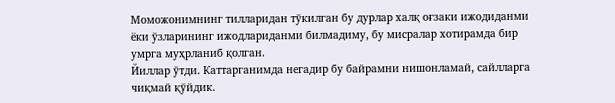Моможонимнинг тилларидан тўкилган бу дурлар халқ оғзаки ижодиданми ёки ўзларининг ижодлариданми билмадиму, бу мисралар хотирамда бир умрга муҳрланиб қолган.
Йиллар ўтди. Каттарганимда негадир бу байрамни нишонламай, сайлларга чиқмай қўйдик.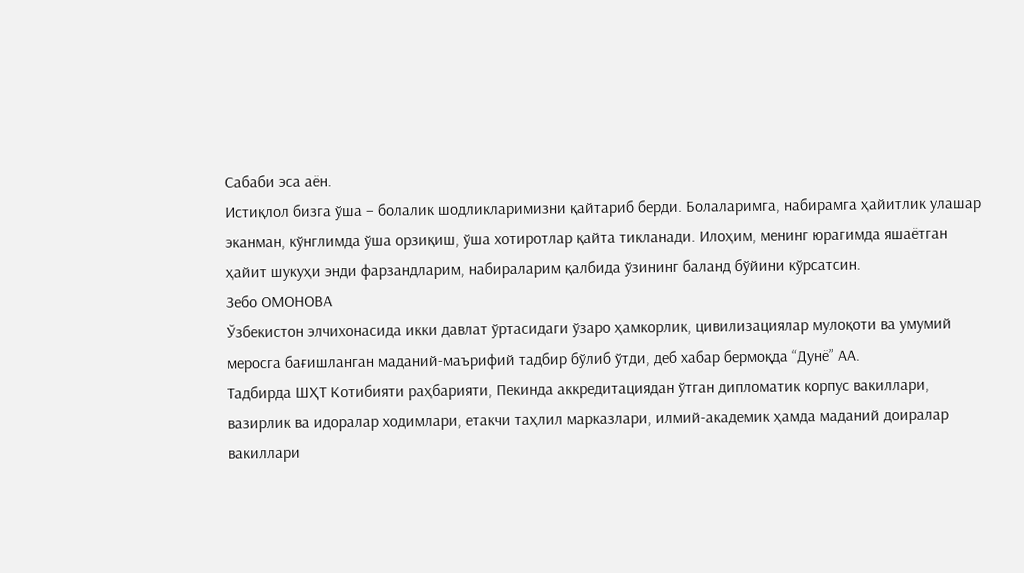Сабаби эса аён.
Истиқлол бизга ўша – болалик шодликларимизни қайтариб берди. Болаларимга, набирамга ҳайитлик улашар эканман, кўнглимда ўша орзиқиш, ўша хотиротлар қайта тикланади. Илоҳим, менинг юрагимда яшаётган ҳайит шукуҳи энди фарзандларим, набираларим қалбида ўзининг баланд бўйини кўрсатсин.
Зебо ОМОНОВА
Ўзбекистон элчихонасида икки давлат ўртасидаги ўзаро ҳамкорлик, цивилизациялар мулоқоти ва умумий меросга бағишланган маданий-маърифий тадбир бўлиб ўтди, деб хабар бермоқда “Дунё” АА.
Тадбирда ШҲТ Котибияти раҳбарияти, Пекинда аккредитациядан ўтган дипломатик корпус вакиллари, вазирлик ва идоралар ходимлари, етакчи таҳлил марказлари, илмий-академик ҳамда маданий доиралар вакиллари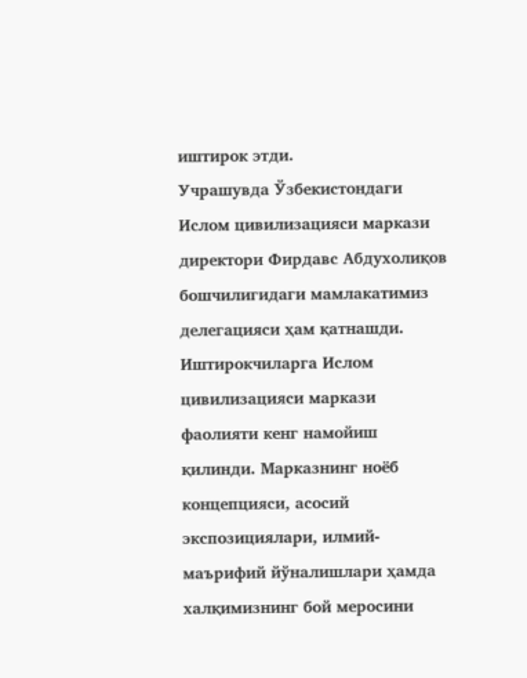иштирок этди.
Учрашувда Ўзбекистондаги Ислом цивилизацияси маркази директори Фирдавс Абдухолиқов бошчилигидаги мамлакатимиз делегацияси ҳам қатнашди.
Иштирокчиларга Ислом цивилизацияси маркази фаолияти кенг намойиш қилинди. Марказнинг ноёб концепцияси, асосий экспозициялари, илмий-маърифий йўналишлари ҳамда халқимизнинг бой меросини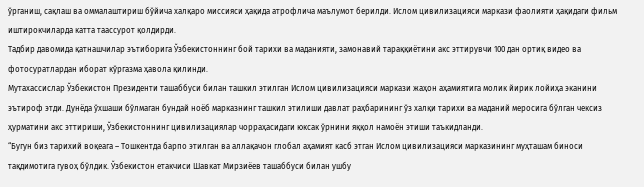ўрганиш, сақлаш ва оммалаштириш бўйича халқаро миссияси ҳақида атрофлича маълумот берилди. Ислом цивилизацияси маркази фаолияти ҳақидаги фильм иштирокчиларда катта таассурот қолдирди.
Тадбир давомида қатнашчилар эътиборига Ўзбекистоннинг бой тарихи ва маданияти, замонавий тараққиётини акс эттирувчи 100 дан ортиқ видео ва фотосуратлардан иборат кўргазма ҳавола қилинди.
Мутахассислар Ўзбекистон Президенти ташаббуси билан ташкил этилган Ислом цивилизацияси маркази жаҳон аҳамиятига молик йирик лойиҳа эканини эътироф этди. Дунёда ўхшаши бўлмаган бундай ноёб марказнинг ташкил этилиши давлат раҳбарининг ўз халқи тарихи ва маданий меросига бўлган чексиз ҳурматини акс эттириши, Ўзбекистоннинг цивилизациялар чорраҳасидаги юксак ўрнини яққол намоён этиши таъкидланди.
“Бугун биз тарихий воқеага – Тошкентда барпо этилган ва аллақачон глобал аҳамият касб этган Ислом цивилизацияси марказининг муҳташам биноси тақдимотига гувоҳ бўлдик. Ўзбекистон етакчиси Шавкат Мирзиёев ташаббуси билан ушбу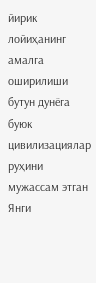йирик лойиҳанинг амалга оширилиши бутун дунёга буюк цивилизациялар руҳини мужассам этган Янги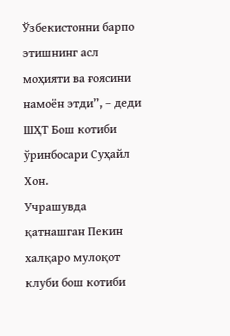Ўзбекистонни барпо этишнинг асл моҳияти ва ғоясини намоён этди”, – деди ШҲТ Бош котиби ўринбосари Суҳайл Хон.
Учрашувда қатнашган Пекин халқаро мулоқот клуби бош котиби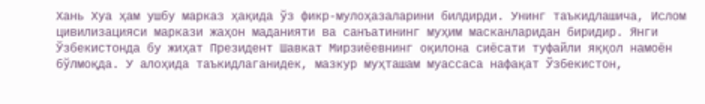Хань Хуа ҳам ушбу марказ ҳақида ўз фикр-мулоҳазаларини билдирди. Унинг таъкидлашича, Ислом цивилизацияси маркази жаҳон маданияти ва санъатининг муҳим масканларидан биридир. Янги Ўзбекистонда бу жиҳат Президент Шавкат Мирзиёевнинг оқилона сиёсати туфайли яққол намоён бўлмоқда. У алоҳида таъкидлаганидек, мазкур муҳташам муассаса нафақат Ўзбекистон,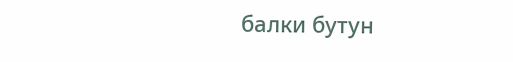балки бутун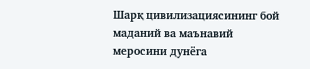Шарқ цивилизациясининг бой маданий ва маънавий меросини дунёга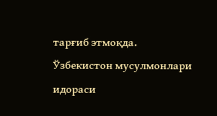тарғиб этмоқда.
Ўзбекистон мусулмонлари идораси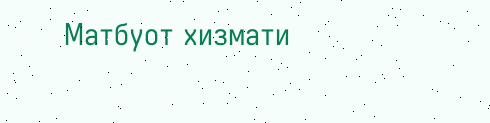Матбуот хизмати